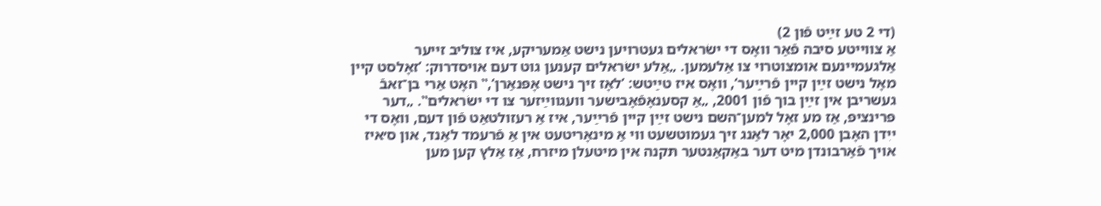(די 2 טע זײַט פֿון 2)
אַ צווייטע סיבה פֿאַר וואָס די ישׂראלים געטרויען נישט אַמעריקע, איז צוליב זייער אַלגעמיינעם אומצוטרוי צו אַלעמען. „אַלע ישׂראלים קענען גוט דעם אויסדרוק: ’זאָלסט קיין מאָל נישט זײַן קיין פֿרײַער‘, וואָס איז טײַטש: ’לאָז זיך נישט אָפּנאַרן‘,‟ האָט אַרי בן־זאבֿ געשריבן אין זײַן בוך פֿון 2001, „אַ קסענאָפֿאָבישער וועגווײַזער צו די ישׂראלים‟. „דער פּרינציפּ, אַז מע זאָל למען־השם נישט זײַן קיין פֿרײַער, איז אַ רעזולטאַט פֿון דעם, וואָס די ייִדן האָבן 2,000 יאָר לאַנג זיך געמוטשעט ווי אַ מינאָריטעט אין אַ פֿרעמד לאַנד, און ס׳איז אויך פֿאַרבונדן מיט דער באַקאַנטער תּקנה אין מיטעלן מיזרח, אַז אַלץ קען מען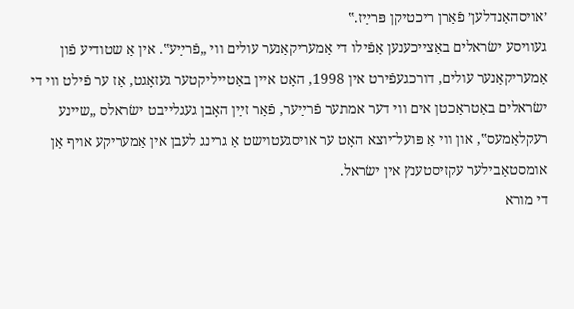׳אויסהאַנדלען׳ פֿאַרן ריכטיקן פּרײַז.‟
געוויסע ישׂראלים באַצייכענען אַפֿילו די אַמעריקאַנער עולים ווי „פֿרײַע‟. אין אַ שטודיע פֿון אַמעריקאַנער עולים, דורכגעפֿירט אין 1998, האָט איין באַטייליקטער געזאָגט, אַז ער פֿילט ווי די ישׂראלים באַטראַכטן אים ווי דער אמתער פֿרײַער, פֿאַר זײַן האָבן געגלייבט ישׂראלס „שיינע רעקלאַמעס‟, און ווי אַ פּועל־יוצא האָט ער אויסגעטוישט אַ גרינג לעבן אין אַמעריקע אויף אַן אומסטאַבילער עקזיסטענץ אין ישׂראל.
די מורא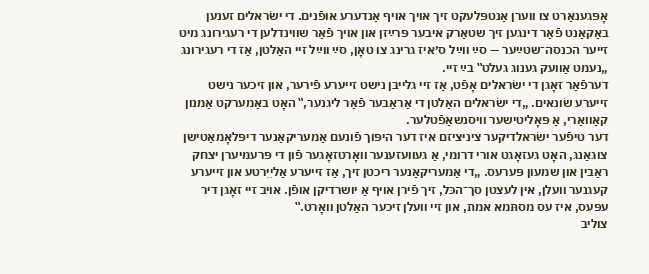אָפּגענאַרט צו ווערן אַנטפּלעקט זיך אויך אויף אַנדערע אופֿנים. די ישׂראלים זענען באַקאַנט פֿאַר דינגען זיך שטאַרק איבער פּרײַזן און אויך פֿאַר שווינדלען די רעגירונג מיט זייער הכנסה־שטײַער — סײַ ווײַל ס׳איז גרינג צו טאָן, סײַ ווײַל זיי האַלטן, אַז די רעגירונג „נעמט אַוועק גענוג געלט‟ בײַ זיי.
דערפֿאַר זאָגן די ישׂראלים אָפֿט, אַז זיי גלייבן נישט זייערע פֿירער, און זיכער נישט זייערע שׂונאים. „די ישׂראלים האַלטן די אַראַבער פֿאַר ליגנער,‟ האָט באַמערקט אַמנון קאַוואַרי, אַ פּאָליטישער וויסנשאַפֿטלער.
דער טיפֿער ישׂראלדיקער ציניציזם איז דער היפּוך פֿונעם אַמעריקאַנער דיפּלאָמאַטישן צוגאַנג, האָט געזאָגט אורי דרומי, אַ געוועזענער וואָרטזאָגער פֿון די פּרעמיערן יצחק ראַבין און שמעון פּערעס. „די אַמעריקאַנער ריכטן זיך, אַז זייערע אַליִיִרטע און זייערע קעגנער וועלן, אין לעצטן סך־הכּל, זיך פֿירן אויף אַ יושרדיקן אופֿן. אויב זיי זאָגן דיר עפּעס, איז עס מסתּמא אמת, און זיי וועלן זיכער האַלטן וואָרט.‟
צוליב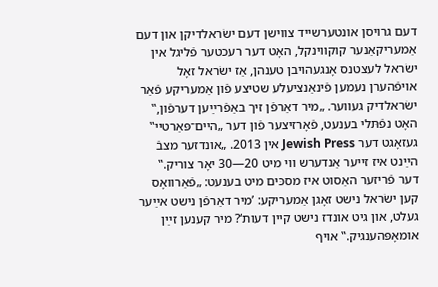דעם גרויסן אונטערשייד צווישן דעם ישׂראלדיקן און דעם אַמעריקאַנער קוקווינקל, האָט דער רעכטער פֿליגל אין ישׂראל לעצטנס אָנגעהויבן טענהן, אַז ישׂראל זאָל אויפֿהערן נעמען פֿינאַנציעלע שטיצע פֿון אַמעריקע פֿאַר ישׂראלדיק געווער. „מיר דאַרפֿן זיך באַפֿרײַען דערפֿון,‟ האָט נפֿתּלי בענעט, פֿאָרזיצער פֿון דער „היים־פּאַרטיי‟ געזאָגט דער Jewish Press אין 2013. „אונדזער מצבֿ הײַנט איז זייער אַנדערש ווי מיט 20—30 יאָר צוריק.‟
דער פֿריזער האַסוט איז מסכּים מיט בענעט: „פֿאַרוואָס קען ישׂראל נישט זאָגן אַמעריקע: ’מיר דאַרפֿן נישט אײַער געלט, און גיט אונדז נישט קיין דעות‘? מיר קענען זײַן אומאָפּהענגיק.‟ אויף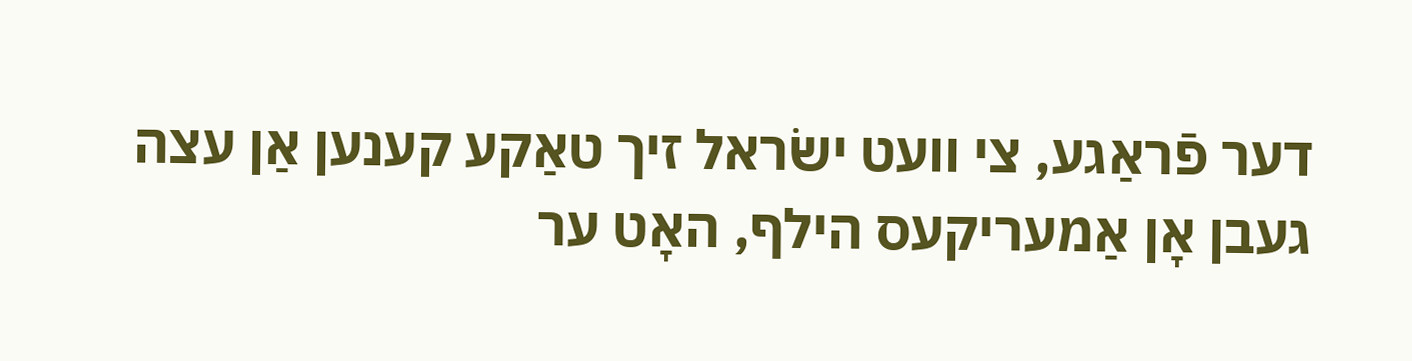דער פֿראַגע, צי וועט ישׂראל זיך טאַקע קענען אַן עצה געבן אָן אַמעריקעס הילף, האָט ער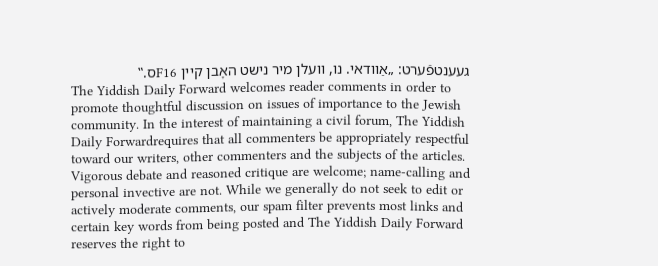געענטפֿערט: „אַוודאי. נו, וועלן מיר נישט האָבן קיין F16ס.‟
The Yiddish Daily Forward welcomes reader comments in order to promote thoughtful discussion on issues of importance to the Jewish community. In the interest of maintaining a civil forum, The Yiddish Daily Forwardrequires that all commenters be appropriately respectful toward our writers, other commenters and the subjects of the articles. Vigorous debate and reasoned critique are welcome; name-calling and personal invective are not. While we generally do not seek to edit or actively moderate comments, our spam filter prevents most links and certain key words from being posted and The Yiddish Daily Forward reserves the right to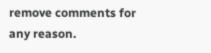remove comments for any reason.